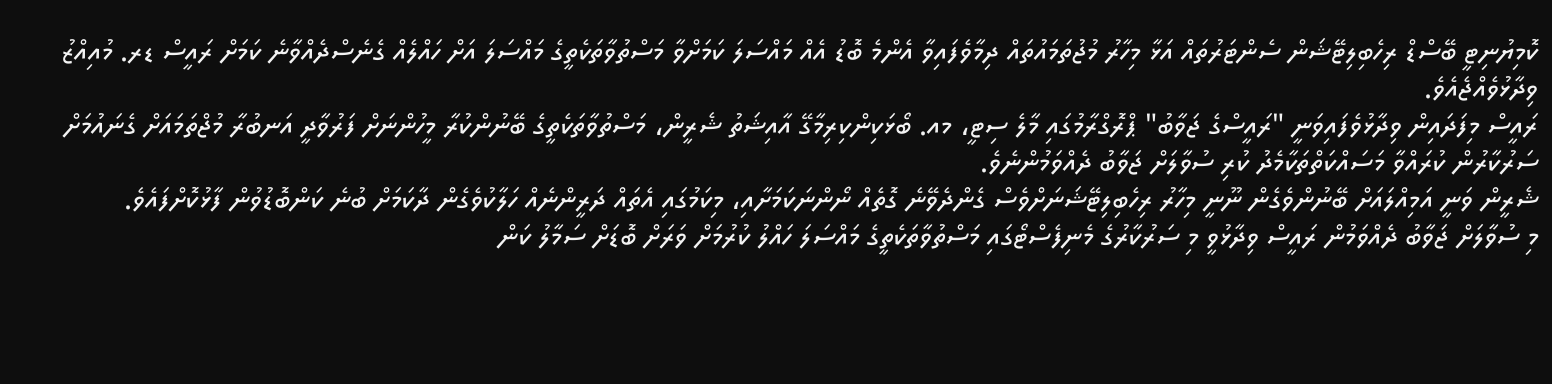ކޮމިޔުނިޓީ ބޭސްޑް ރިހެބިލިޓޭޝަން ސެންޓަރުތައް އަޅާ މިހާރު މުޖުތަމައުތައް ދިމާވެފައިވާ އެންމެ ބޮޑު އެއް މައްސަލަ ކަމަށްވާ މަސްތުވާތަކެތީގެ މައްސަލަ އަށް ހައްލެއް ގެނެސްދެއްވާނެ ކަމަށް ރައީސް ޑރ. މުއިއްޒު ވިދާޅުވެއްޖެއެވެ.
ރައީސް މިފަދައިން ވިދާޅުވެފައިވަނީ "ރައީސްގެ ޖަވާބު" ޕްރޮގްރާމުގައި މާލެ ސިޓީ، މއ. ބޯޅަކިންކިރިމާގޭ އާއިޝަތު ޝެރީން، މަސްތުވާތަކެތީގެ ބޭނުންކުރާ މީހުންނަށް ފަރުވާދީ އަނބުރާ މުޖްތަމައަށް ގެނައުމަށް ސަރުކާރުން ކުރައްވާ މަސައްކަތްތަކާމެދު ކުރި ސުވާލަށް ޖަވާބު ދެއްވަމުންނެވެ.
ޝެރީން ވަނީ އަމިއްލައަށް ބޭނުންވެގެން ނޫނީ މިހާރު ރިހެބިލިޓޭޝަނަށްވެސް ގެންދެވޭނެ ގޮތެއް ނޯންނަކަމަށާއި، މިކަމުގައި އެތައް ދަރީންނެއް ހަލާކުވެގެން ދާކަމަށް ބުނެ ކަންބޮޑުވުން ފާޅުކޮށްފައެވެ.
މި ސުވާލަށް ޖަވާބު ދެއްވަމުން ރައީސް ވިދާޅުވީ މި ސަރުކާރުގެ މެނިފެސްޓޯގައި މަސްތުވާތަކެތީގެ މައްސަލަ ހައްލު ކުރުމަށް ވަރަށް ބޮޑަށް ސަމާލު ކަން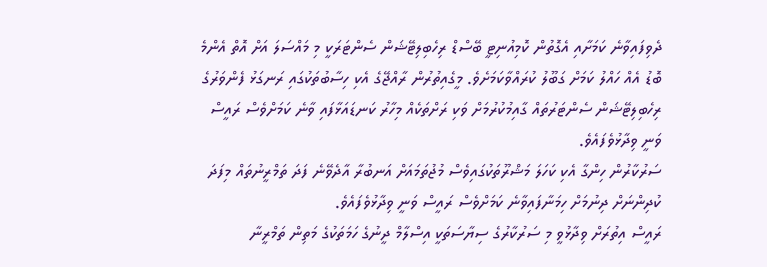ދެވިފައިވާނެ ކަމަށާއި އެގޮތުން ކޮމިއުނިޓީ ބޭސްޑް ރިހެބިލިޓޭޝަން ސެންޓަރަކީ މި މައްސަލަ އަށް އޮތް އެންމެ ބޮޑު އެއް ހައްލު ކަމަށް ގަބޫލު ކުރައްވާކަމަށެވެ. މީގެއިތުރުން ރާއްޖޭގެ އެކި ހިސާބުތަކުގައި ރަނގަޅު ފެންވަރުގެ ރިހެބިލިޓޭޝަން ސެންޓަރުތައް ގާއިމުކުރުމަށް ވަކި ރަށްތަކެއް މިހާރު ކަނޑައަޅާފައި ވާނެ ކަމަށްވެސް ރައީސް ވަނީ ވިދާޅުވެފައެވެ.
ސަރުކާރުން ހިންގާ އެކި ކަހަލަ މަޝްރޫތަކުގައިވެސް މުޖުތަމައަށް އަނބުރާ އާދެވޭނެ ފަދަ ތަމްރީނުތައް މިފަދަ ކުދިންނަށް ދިނުމަށް ހިމަނާފައިވާނެ ކަމަށްވެސް ރައީސް ވަނީ ވިދާޅުވެފައެވެ.
ރައީސް އިތުރަށް ވިދާޅުވީ މި ސަރުކާރުގެ ސިޔާސަތަކީ އިސްލާމް ދީނުގެ ހަމަތަކުގެ މަތިން ތަމްރީނާ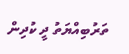ތަރުބިއްޔަތު ދީ ކުދިން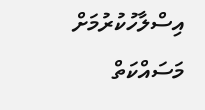އިސްލާހުކުރުމަށް މަސައްކަތް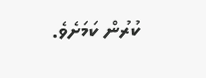ކުރުން ކަމަށެވެ.